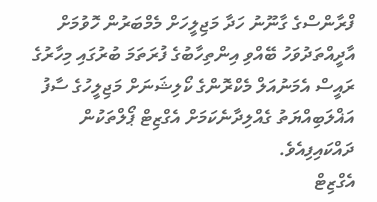ފްރާންސްގެ ގާނޫނު ހަދާ މަޖިލީހަށް މެމްބަރުން ހޮވުމަށް އާދީއްތަދުވަހު ބޭއްވި އިންތިހާބުގެ ފުރަތަމަ ބުރުގައި މިހާރުގެ ރައީސް އެމަނުއަލް މެކްރޮންގެ ކޯލިޝަނަށް މަޖިލީހުގެ ސާފު އަޣްލަބިއްޔަތު ގެއްލިދާނެކަމަށް އެގްޒިޓް ޕޯލްތަކުން ދައްކައިފިއެވެ.
އެގްޒިޓް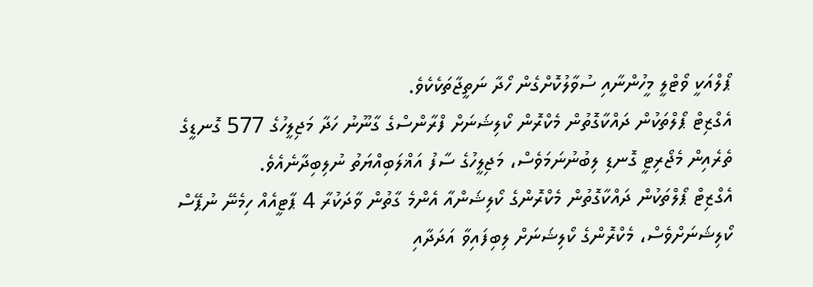ޕޯލްއަކީ ވޯޓްލީ މީހުންނާއި ސުވާލުކޮށްގެން ހޯދާ ނަތީޖާތަކެކެވެ.
އެގްޒިޓް ޕޯލްތަކުން ދައްކާގޮތުން މެކްރޮން ކޯލިޝަނަށް ފްރާންސްގެ ގާނޫނު ހަދާ މަޖިލީހުގެ 577 ގޮނޑީގެ ތެރެއިން މެޖޯރިޓީ ގޮނޑި ލިބުނުނަމަވެސް، މަޖިލީހުގެ ސާފު އަޣްލަބިއްޔަތު ނުލިބިދާނެއެވެ.
އެގްޒިޓް ޕޯލްތަކުން ދައްކާގޮތުން މެކްރޮންގެ ކޯލިޝަންއާ އެންމެ ގާތުން ވާދަކުރާ 4 ޕާޓީއެއް ހިމެނޭ ނުޕޭސް ކޯލިޝަނަށްވެސް، މެކްރޮންގެ ކޯލިޝަނަށް ލިބިފައިވާ އަދަދާއި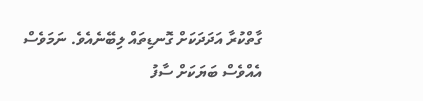ގާތްކުރާ އަދަދަކަށް ގޮނޑިތައް ލިބޭނެއެވެ. ނަމަވެސް އެއްވެސް ބަޔަކަށް ސާފު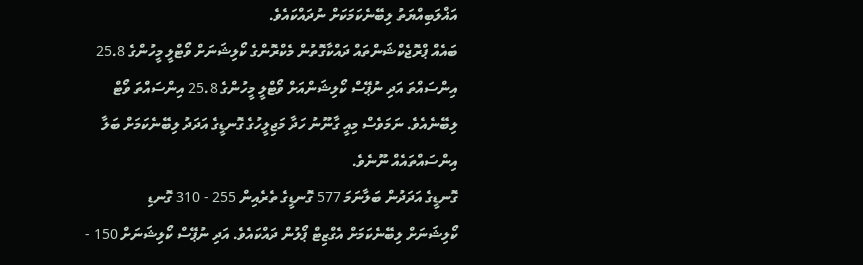އަޣްލަބިއްޔަތު ލިބޭނެކަމަކަށް ނުދައްކައެވެ.
ބައެއް ޕްރޮޖެކްޝަންތައް ދައްކާގޮތުން މެކްރޮންގެ ކޯލިޝަނަށް ވޯޓްލީ މީހުންގެ 25.8 އިންސައްތަ އަދި ނުޕޭސް ކޯލިޝަންއަށް ވޯޓްލީ މީހުންގެ 25.8 އިންސައްތަ ވޯޓް ލިބޭނެއެވެ. ނަމަވެސް މިއީ ގާނޫނު ހަދާ މަޖިލީހުގެ ގޮނޑީގެ އަދަދު ލިބޭނެކަމަށް ބަލާ އިންސައްތައެއް ނޫނެވެ.
ގޮނޑީގެ އަދަދުން ބަލާނަމަ 577 ގޮނޑީގެ ތެރެއިން 255 - 310 ގޮނޑި
ކޯލިޝަނަށް ލިބޭނެކަމަށް އެގްޒިޓް ޕޯލުން ދައްކައެވެ. އަދި ނުޕޭސް ކޯލިޝަނަށް 150 -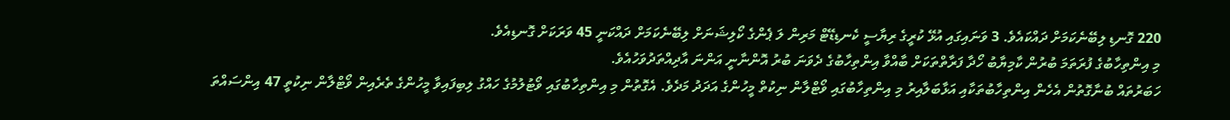220 ގޮނޑި ލިބޭނެކަމަށް ދައްކައެވެ. 3 ވަނައިގައި އުޅޭ ކުރީގެ ރިޔާސީ ކެނޑިޑޭޓް މަރިން ލަ ޕެންގެ ކޯލިޝަނަށް ލިބޭނެކަމަށް ދައްކަނީ 45 ވަރަކަށް ގޮނޑިއެވެ.
މި އިންތިހާބުގެ ފުރަތަމަ ބުރުން ކާމިޔާބު ހޯދާ ފަރާތްތަކަށް ބާއްވާ އިންތިހާބުގެ ދެވަނަ ބުރު އޮންނާނީ އަންނަ އާދިއްތަދުވަހުއެވެ.
ހަބަރުތައް ބުނާގޮތުން އެހެން އިންތިހާބުތަކާއި އަޅާބަލާއިރު މި އިންތިހާބުގައި ވޯޓްލާން ނިކުތް މީހުންގެ އަދަދު މަދެވެ. އެގޮތުން މި އިންތިހާބުގައި ވޯޓުލުމުގެ ހައްގު ލިބިފައިވާ މީހުންގެ ތެރެއިން ވޯޓްލާން ނިކުތީ 47 އިންސައްތަ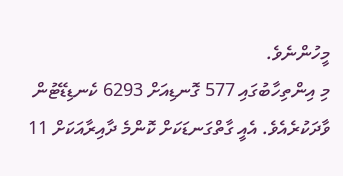މީހުންނެވެ.
މި އިންތިހާބުގައި 577 ގޮނޑިއަށް 6293 ކެނޑިޑޭޓުން ވާދަކުރެއެވެ. އެއީ ގާތްގަނޑަކަށް ކޮންމެ ދާއިރާއަކަށް 11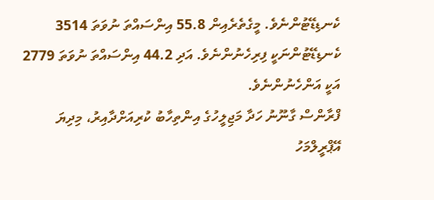ކެނޑިޑޭޓުންނެވެ. މީގެތެރެއިން 55.8 އިންސައްތަ ނުވަތަ 3514 ކެނޑިޑޭޓުންނަކީ ފިރިހެނުންނެވެ. އަދި 44.2 އިންސައްތަ ނުވަތަ 2779 އަކީ އަންހެނުންނެވެ.
ފްރާންސް ގާނޫނު ހަދާ މަޖިލީހުގެ އިންތިހާބު ކުރިއަށްދާއިރު، މިދިޔަ އޭޕްރީލްމަހު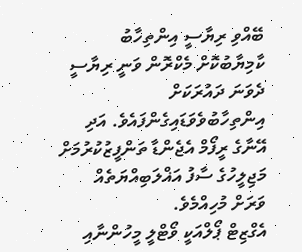ބޭއްވި ރިޔާސީ އިންތިހާބު ކާމިޔާބުކޮށް މެކްރޮން ވަނީ ރިޔާސީ ދެވަނަ ދައުރަކަށް އިންތިހާބުވެވަޑައިގެންފައެވެ. އަދި އޭނާގެ ރީފޯމް އެޖެންޑާ ތަންފީޒުކުރުމަށް މަޖިލީހުގެ ސާފު އަޣްލަބިއްޔަތެއް ވަރަށް މުހިއްމެވެ.
އެގްޒިޓް ޕޯލްއަކީ ވޯޓްލީ މީހުންނާއި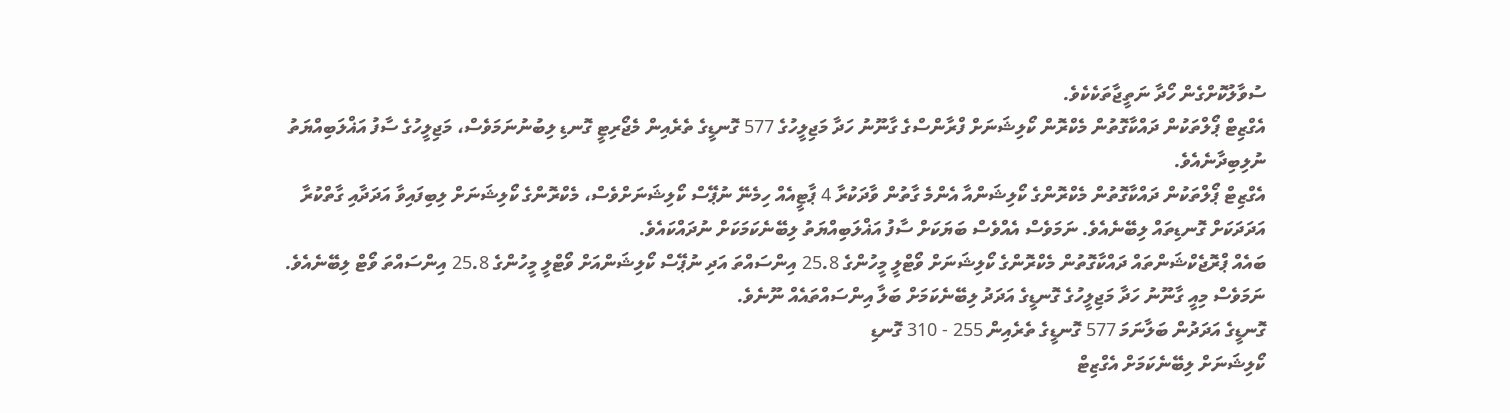ސުވާލުކޮށްގެން ހޯދާ ނަތީޖާތަކެކެވެ.
އެގްޒިޓް ޕޯލްތަކުން ދައްކާގޮތުން މެކްރޮން ކޯލިޝަނަށް ފްރާންސްގެ ގާނޫނު ހަދާ މަޖިލީހުގެ 577 ގޮނޑީގެ ތެރެއިން މެޖޯރިޓީ ގޮނޑި ލިބުނުނަމަވެސް، މަޖިލީހުގެ ސާފު އަޣްލަބިއްޔަތު ނުލިބިދާނެއެވެ.
އެގްޒިޓް ޕޯލްތަކުން ދައްކާގޮތުން މެކްރޮންގެ ކޯލިޝަންއާ އެންމެ ގާތުން ވާދަކުރާ 4 ޕާޓީއެއް ހިމެނޭ ނުޕޭސް ކޯލިޝަނަށްވެސް، މެކްރޮންގެ ކޯލިޝަނަށް ލިބިފައިވާ އަދަދާއި ގާތްކުރާ އަދަދަކަށް ގޮނޑިތައް ލިބޭނެއެވެ. ނަމަވެސް އެއްވެސް ބަޔަކަށް ސާފު އަޣްލަބިއްޔަތު ލިބޭނެކަމަކަށް ނުދައްކައެވެ.
ބައެއް ޕްރޮޖެކްޝަންތައް ދައްކާގޮތުން މެކްރޮންގެ ކޯލިޝަނަށް ވޯޓްލީ މީހުންގެ 25.8 އިންސައްތަ އަދި ނުޕޭސް ކޯލިޝަންއަށް ވޯޓްލީ މީހުންގެ 25.8 އިންސައްތަ ވޯޓް ލިބޭނެއެވެ. ނަމަވެސް މިއީ ގާނޫނު ހަދާ މަޖިލީހުގެ ގޮނޑީގެ އަދަދު ލިބޭނެކަމަށް ބަލާ އިންސައްތައެއް ނޫނެވެ.
ގޮނޑީގެ އަދަދުން ބަލާނަމަ 577 ގޮނޑީގެ ތެރެއިން 255 - 310 ގޮނޑި
ކޯލިޝަނަށް ލިބޭނެކަމަށް އެގްޒިޓް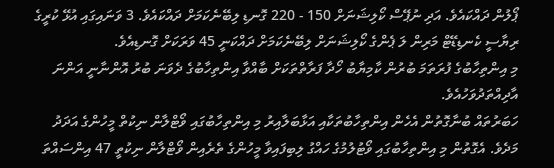ޕޯލުން ދައްކައެވެ. އަދި ނުޕޭސް ކޯލިޝަނަށް 150 - 220 ގޮނޑި ލިބޭނެކަމަށް ދައްކައެވެ. 3 ވަނައިގައި އުޅޭ ކުރީގެ ރިޔާސީ ކެނޑިޑޭޓް މަރިން ލަ ޕެންގެ ކޯލިޝަނަށް ލިބޭނެކަމަށް ދައްކަނީ 45 ވަރަކަށް ގޮނޑިއެވެ.
މި އިންތިހާބުގެ ފުރަތަމަ ބުރުން ކާމިޔާބު ހޯދާ ފަރާތްތަކަށް ބާއްވާ އިންތިހާބުގެ ދެވަނަ ބުރު އޮންނާނީ އަންނަ އާދިއްތަދުވަހުއެވެ.
ހަބަރުތައް ބުނާގޮތުން އެހެން އިންތިހާބުތަކާއި އަޅާބަލާއިރު މި އިންތިހާބުގައި ވޯޓްލާން ނިކުތް މީހުންގެ އަދަދު މަދެވެ. އެގޮތުން މި އިންތިހާބުގައި ވޯޓުލުމުގެ ހައްގު ލިބިފައިވާ މީހުންގެ ތެރެއިން ވޯޓްލާން ނިކުތީ 47 އިންސައްތަ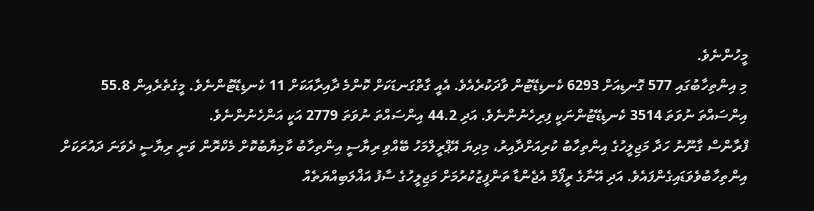މީހުންނެވެ.
މި އިންތިހާބުގައި 577 ގޮނޑިއަށް 6293 ކެނޑިޑޭޓުން ވާދަކުރެއެވެ. އެއީ ގާތްގަނޑަކަށް ކޮންމެ ދާއިރާއަކަށް 11 ކެނޑިޑޭޓުންނެވެ. މީގެތެރެއިން 55.8 އިންސައްތަ ނުވަތަ 3514 ކެނޑިޑޭޓުންނަކީ ފިރިހެނުންނެވެ. އަދި 44.2 އިންސައްތަ ނުވަތަ 2779 އަކީ އަންހެނުންނެވެ.
ފްރާންސް ގާނޫނު ހަދާ މަޖިލީހުގެ އިންތިހާބު ކުރިއަށްދާއިރު، މިދިޔަ އޭޕްރީލްމަހު ބޭއްވި ރިޔާސީ އިންތިހާބު ކާމިޔާބުކޮށް މެކްރޮން ވަނީ ރިޔާސީ ދެވަނަ ދައުރަކަށް އިންތިހާބުވެވަޑައިގެންފައެވެ. އަދި އޭނާގެ ރީފޯމް އެޖެންޑާ ތަންފީޒުކުރުމަށް މަޖިލީހުގެ ސާފު އަޣްލަބިއްޔަތެއް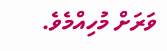ވަރަށް މުހިއްމެވެ.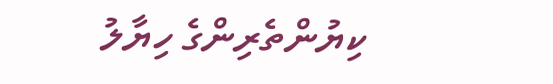ކިޔުންތެރިންގެ ހިޔާލު